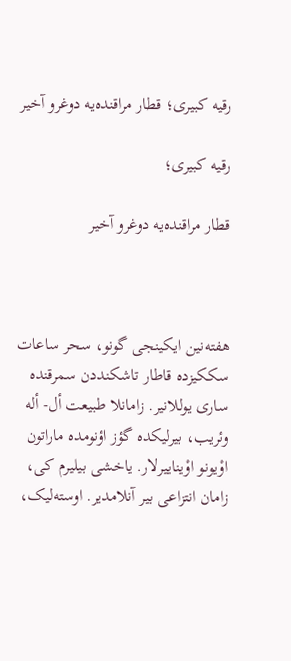رقیه کبیری؛ قطار مراقنده‌یه دوغرو آخیر

رقیه کبیری؛

قطار مراقنده‌یه دوغرو آخیر



هفته‌نین ایکینجی گونو، سحر ساعات سککیزده قاطار تاشکنددن سمرقنده ساری یوللانیر. زامانلا طبیعت أل- أله وئریب، بیرلیکده گؤز اؤنومده ماراتون اوْیونو اوْیناییرلار. یاخشی بیلیرم کی، زامان انتزاعی بیر آنلامدیر. اوسته‌لیک،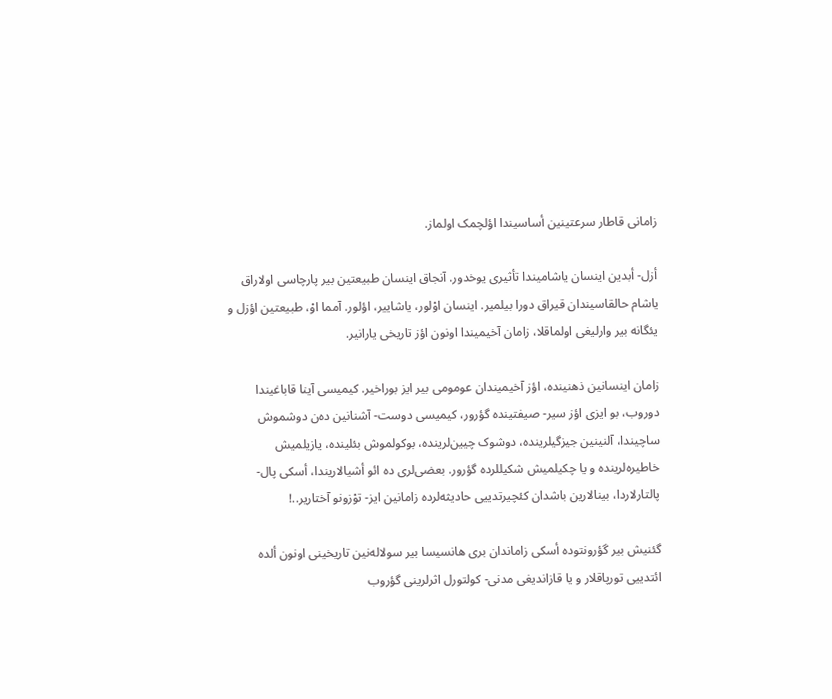زامانی قاطار سرعتینین أساسیندا اؤلچمک اولماز.

أزل- أبدین اینسان یاشامیندا تأثیری یوخدور. آنجاق اینسان طبیعتین بیر پارچاسی اولاراق یاشام حالقاسیندان قیراق دورا بیلمیر. اینسان اوْلور، یاشاییر، اؤلور. آمما اوْ، طبیعتین اؤزل و یئگانه بیر وارلیغی اولماقلا، زامان آخیمیندا اونون اؤز تاریخی یارانیر.

زامان اینسانین ذهنینده، اؤز آخیمیندان عومومی بیر ایز بوراخیر. کیمیسی آینا قاباغیندا دوروب، بو ایزی اؤز سیر- صیفتینده گؤرور، کیمیسی دوست- آشنانین ده‌ن دوشموش ساچیندا، آلنینین جیزگیلرینده، دوشوک چیین‌لرینده، بوکولموش بئلینده، یازیلمیش خاطیره‌لرینده و یا چکیلمیش شکیللرده گؤرور. بعضی‌لری ده ائو أشیالاریندا، أسکی‌ پال- پالتارلاردا، بینالارین باشدان کئچیرتدییی حادیثه‌لرده زامانین ایز- توْزونو آختاریر..!

گئنیش بیر گؤرونتوده أسکی زاماندان بری هانسیسا بیر سولاله‌نین تاریخینی اونون ألده ائتدییی تورپاقلار و یا قازاندیغی مدنی- کولتورل اثرلرینی گؤروب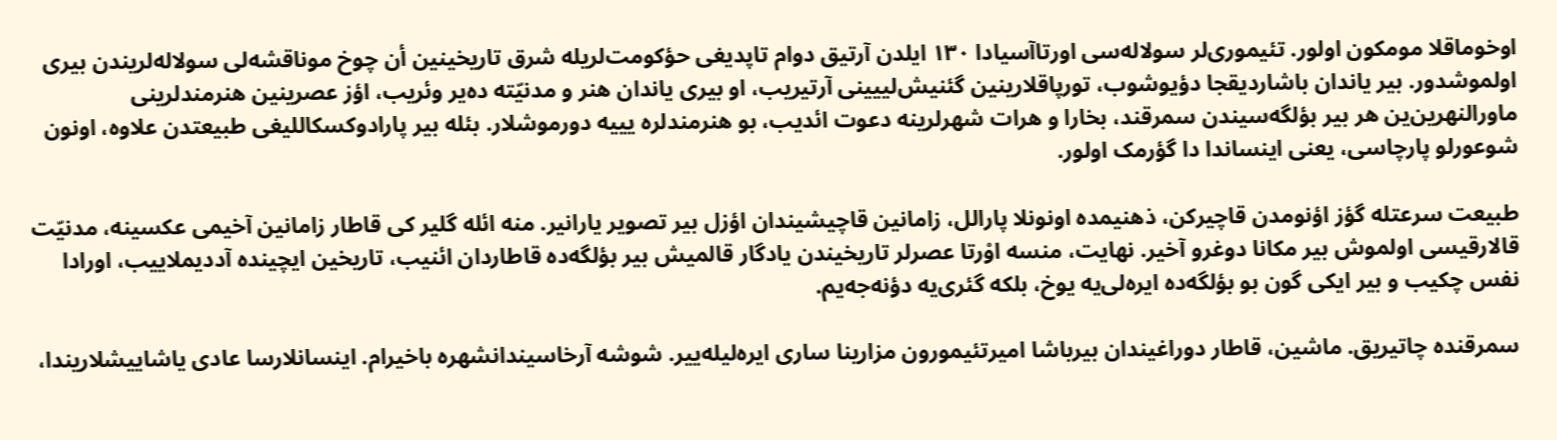اوخوماقلا مومکون اولور. تئیموری‌لر سولاله‌سی اورتاآسیادا ۱۳۰ ایلدن آرتیق دوام تاپدیغی حؤکومت‌لریله شرق تاریخینین أن چوخ موناقشه‌لی سولاله‌لریندن بیری اولموشدور. بیر یاندان باشاردیقجا دؤیوشوب، تورپاقلارینین گئنیش‌لییینی آرتیریب، او بیری یاندان هنر و مدنیّته ده‌یر وئریب، اؤز عصرینین هنرمندلرینی ماورالنهرین‌ین هر بیر بؤلگه‌سیندن سمرقند، بخارا و هرات شهرلرینه دعوت ائدیب، بو هنرمندلره یییه دورموشلار. بئله بیر پارادوکسکاللیغی طبیعتدن علاوه، اونون شوعورلو پارچاسی، یعنی اینساندا دا گؤرمک اولور.

طبیعت سرعتله گؤز اؤنومدن قاچیرکن، ذهنیمده اونونلا پارالل، زامانین قاچیشیندان اؤزل بیر تصویر یارانیر. منه ائله گلیر کی قاطار زامانین آخیمی عکسینه، مدنیّت قالارقیسی اولموش بیر مکانا دوغرو آخیر. نهایت، منسه اوْرتا عصرلر تاریخیندن یادگار قالمیش بیر بؤلگه‌ده قاطاردان ائنیب، تاریخین ایچینده آددیملاییب، اورادا نفس چکیب و بیر ایکی گون بو بؤلگه‌ده ایره‌لی‌یه یوخ، بلکه گئری‌یه دؤنه‌جه‌یم.

سمرقنده چاتیریق. ماشین، قاطار دوراغیندان بیرباشا امیرتئیمورون مزارینا ساری ایره‌لیله‌ییر. شوشه آرخاسیندانشهره باخیرام. اینسانلارسا عادی یاشاییشلاریندا،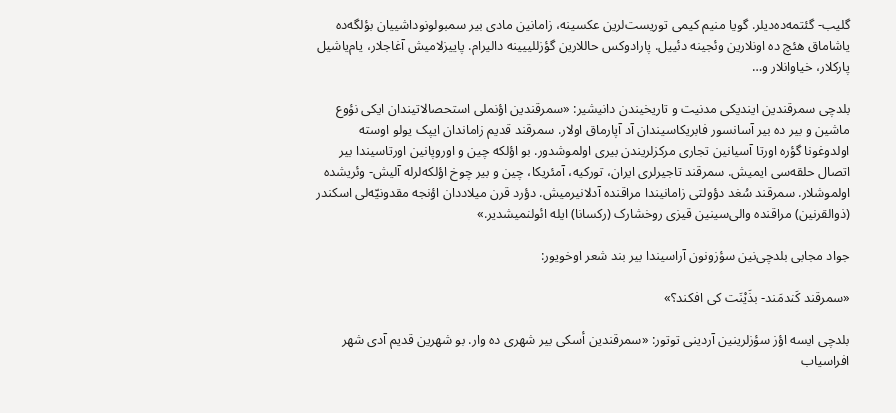گلیب- گئتمه‌ده‌دیلر. گویا منیم کیمی توریست‌لرین عکسینه، زامانین مادی بیر سمبولونوداشییان بؤلگه‌ده یاشاماق هئچ ده اونلارین وئجینه دئییل. پارادوکس حاللارین گؤزللییینه دالیرام. پاییزلامیش آغاجلار، یام‌یاشیل پارکلار، خیاوانلار و…

بلدچی سمرقندین ایندیکی مدنیت و تاریخیندن دانیشیر: «سمرقندین اؤنملی استحصالاتیندان ایکی نؤوع ماشین و بیر ده بیر آسانسور فابریکاسیندان آد آپارماق اولار. سمرقند قدیم زاماندان ایپک یولو اوسته اولدوغونا گؤره اورتا آسیانین تجاری مرکزلریندن بیری اولموشدور. بو اؤلکه چین و اوروپانین اورتاسیندا بیر اتصال حلقه‌سی‌ ایمیش. سمرقند تاجیرلری ایران، تورکیه، آمئریکا، چین و بیر چوخ اؤلکه‌لرله آلیش- وئریشده‌ اولموشلار. سمرقند سُغد دؤولتی‌ زامانیندا مراقنده آدلانیرمیش. دؤرد قرن میلاددان اؤنجه مقدونیّه‌لی اسکندر (ذوالقرنین) مراقنده والی‌سینین قیزی روخشارک (رکسانا) ایله ائولنمیشدیر.»

جواد مجابی بلدچی‌نین سؤزونون آراسیندا بیر بند شعر اوخویور:

«سمرقند کَندمَند- بذَیْنَت کی افکند؟»

بلدچی ایسه اؤز سؤزلرینین آردینی توتور: «سمرقندین أسکی بیر شهری ده وار. بو شهرین قدیم آدی شهر افراسیاب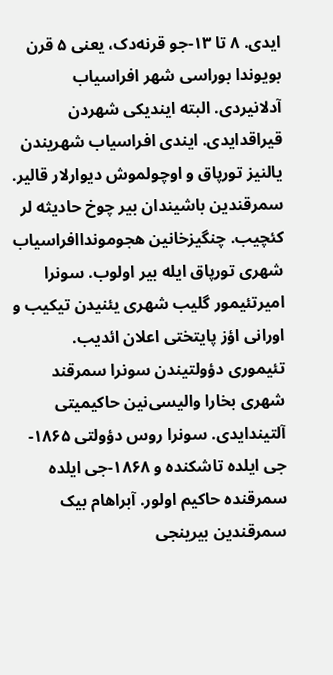ایدی. ۸ تا ۱۳-جو قرنه‌دک، یعنی ۵ قرن بویوندا بوراسی شهر افراسیاب آدلانیردی. البته ایندیکی شهردن قیراقدایدی. ایندی افراسیاب شهریندن یالنیز تورپاق و اوچولموش دیوارلار قالیر. سمرقندین باشیندان بیر چوخ حادیثه لر کئچیب. چنگیزخانین هجومونداافراسیاب شهری تورپاق ایله بیر اولوب. سونرا امیرتئیمور گلیب شهری یئنیدن تیکیب و اورانی اؤز پایتختی اعلان ائدیب. تئیموری دؤولتیندن سونرا سمرقند شهری بخارا والیسی‌نین حاکیمیتی آلتیندایدی. سونرا روس‌ دؤولتی ۱۸۶۵-جی ایلده تاشکنده و ۱۸۶۸-جی ایلده سمرقنده حاکیم اولور. آبراهام بیک سمرقندین بیرینجی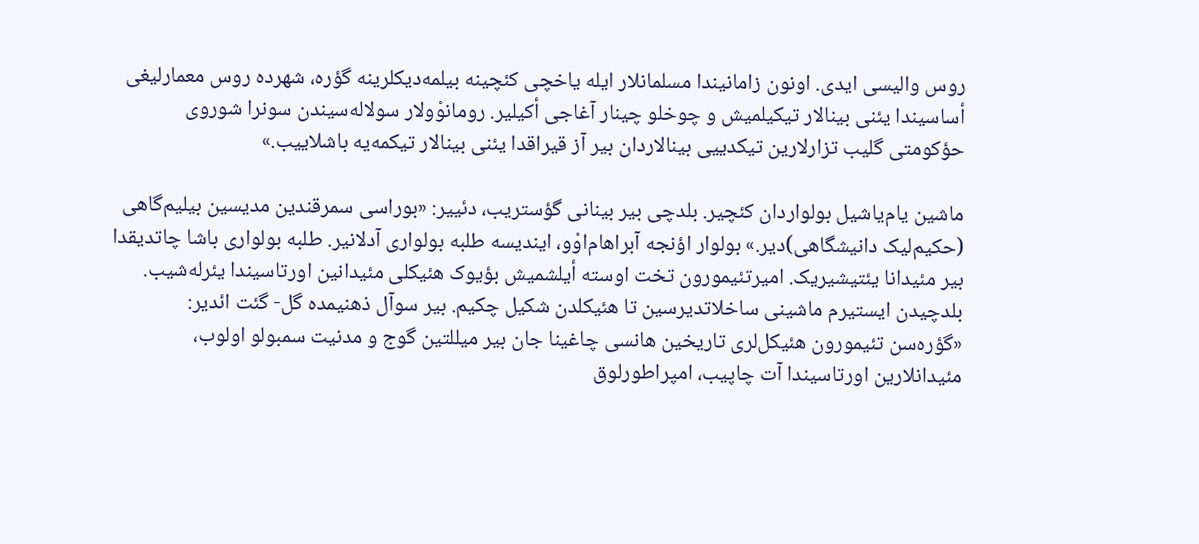روس والیسی ا‌یدی. اونون زامانیندا مسلمانلار ایله یاخچی کئچینه بیلمه‌دیکلرینه گؤره، شهرده روس معمارلیغی أساسیندا یئنی بینالار تیکیلمیش و چوخلو چینار آغاجی أکیلیر. رومانوْولار سولاله‌سیندن سونرا شوروی حؤکومتی گلیب تزارلارین تیکدییی بینالاردان بیر آز قیراقدا یئنی بینالار تیکمه‌یه باشلاییب.»

ماشین یام‌یاشیل بولواردان کئچیر. بلدچی بیر بینانی گؤستریب، دئییر: «بوراسی سمرقندین مدیسین بیلیم‌گاهی (حکیم‌لیک دانیشگاهی)دیر.» بولوار اؤنجه آبراهام‌اوْو، ایندیسه طلبه بولواری ‌آدلانیر. طلبه بولواری باشا چاتدیقدا بیر مئیدانا یئتیشیریک. امیرتئیمورون تخت اوسته أیلشمیش بؤیوک هئیکلی مئیدانین اورتاسیندا یئرله‌شیب. بلدچیدن ایستیرم ماشینی ساخلاتدیرسین تا هئیکلدن شکیل چکیم. بیر سوآل ذهنیمده گل- گئت ائدیر: «گؤره‌سن تئیمورون هئیکل‌لری تاریخین هانسی چاغینا جان بیر میللتین گوج و مدنیت‌ سمبولو اولوب، مئیدانلارین اورتاسیندا آت چاپیب، امپراطورلوق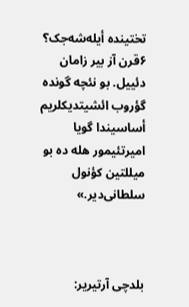تختینده أیله‌شه‌جک؟ ۶قرن آز بیر زامان دئییل. بو نئچه گونده گؤروب ائشیتدیکلریم أساسیندا گویا امیرتئیمور هله ده بو میللتین کؤنول سلطانی‌دیر.»



بلدچی آرتیریر: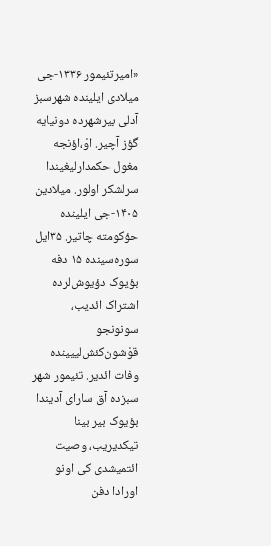«امیرتئیمور ۱۳۳۶-جی میلادی ایلینده شهرسبز آدلی بیرشهرده دونیایه گؤز آچیر. اوْ،اؤنجه مغول حکمدارلیغیندا سرلشکر ‌اولور. میلادین ۱۴۰۵-جی ایلینده حؤکومته چاتیر. ۳۵ایل سوره‌سینده ۱۵ دفه بؤیوک دؤیوش‌لرده اشتراک ائدیب، سونونجو قوْشون‌کئش‌لییینده وفات ائدیر. تئیمور شهر سبزده آق سارای آدیندا بؤیوک بیر بینا تیکدیریب، وصیت ائتمیشدی کی اونو اورادا دفن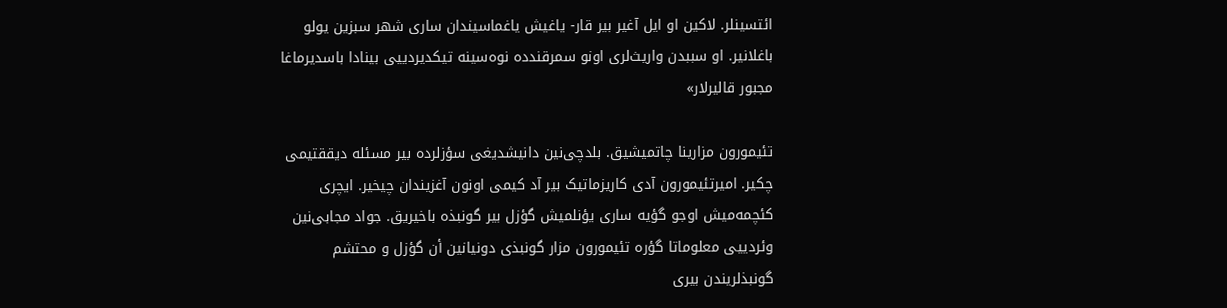ائتسینلر. لاکین او ایل آغیر بیر قار- یاغیش یاغماسیندان ساری شهر سبزین یولو باغلانیر. او سببدن واریث‌لری اونو سمرقندده نوه‌سینه تیکدیردییی بینادا باسدیرماغا مجبور قالیرلار»

تئیمورون مزارینا چاتمیشیق. بلدچی‌نین دانیشدیغی سؤزلرده بیر مسئله دیققتیمی چکیر. امیرتئیمورون آدی کاریزماتیک بیر آد کیمی اونون آغزیندان چیخیر. ایچری کئچمه‌میش اوجو گؤیه ساری یؤنلمیش گؤزل بیر گونبذه باخیریق. جواد مجابی‌نین وئردییی معلوماتا گؤره تئیمورون مزار گونبذی دونیانین أن گؤزل و محتشم گونبذلریندن بیری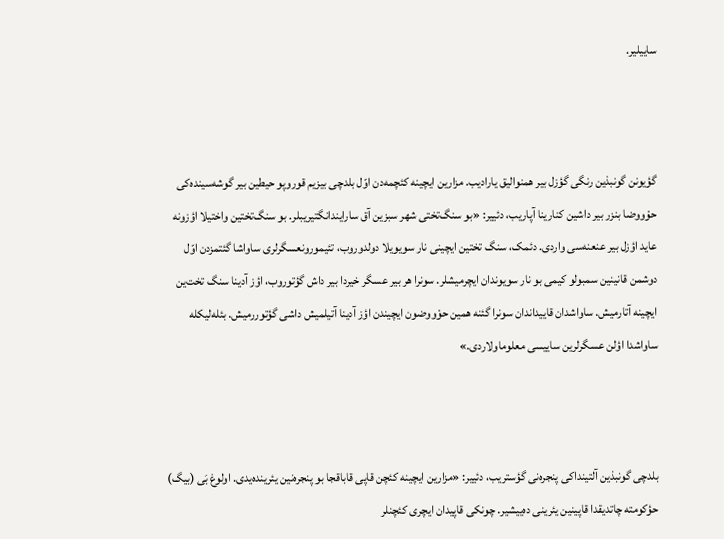ساییلیر.



گؤیونن گونبذین رنگی گؤزل بیر همنوالیق یارادیب. مزارین ایچینه کئچمه‌دن اوّل بلدچی بیزیم قوروپو حیطین بیر گوشه‌سینده‌کی حوْووضا بنزر بیر داشین کنارینا آپاریب، دئییر: «بو سنگ‌تختی شهر سبزین آق سارایندانگتیریبلر. بو سنگ‌تختین واختیلا اؤزونه عاید اؤزل بیر عنعنه‌سی واردی. دئمک، سنگ تختین ایچینی نار سویویلا دولدوروب، تئیمورونعسگرلری ساواشا گئتمزدن اوّل دوشمن قانینین سمبولو کیمی بو نار سویوندان ایچرمیشلر. سونرا هر بیر عسگر خیردا بیر داش گؤتوروب، اؤز آدینا سنگ تخت‌ین ایچینه آتارمیش. ساواشدان قاییداندان سونرا گئنه همین حوْووضون ایچیندن اؤز آدینا آتیلمیش داشی گؤتوررمیش. بئله‌لیکله ساواشدا اؤلن عسگرلرین ساییسی معلوماولاردی.»



بلدچی گونبذین آلتینداکی پنجره‌نی گؤستریب، دئییر: «مزارین ایچینه کئچن قاپی قاباقجا بو پنجره‌نین یئرینده‌یدی. اولوغ بَی (بیگ) حؤکومته چاتدیقدا قاپینین یئرینی ده‌ییشیر. چونکی قاپیدان ایچری کئچنلر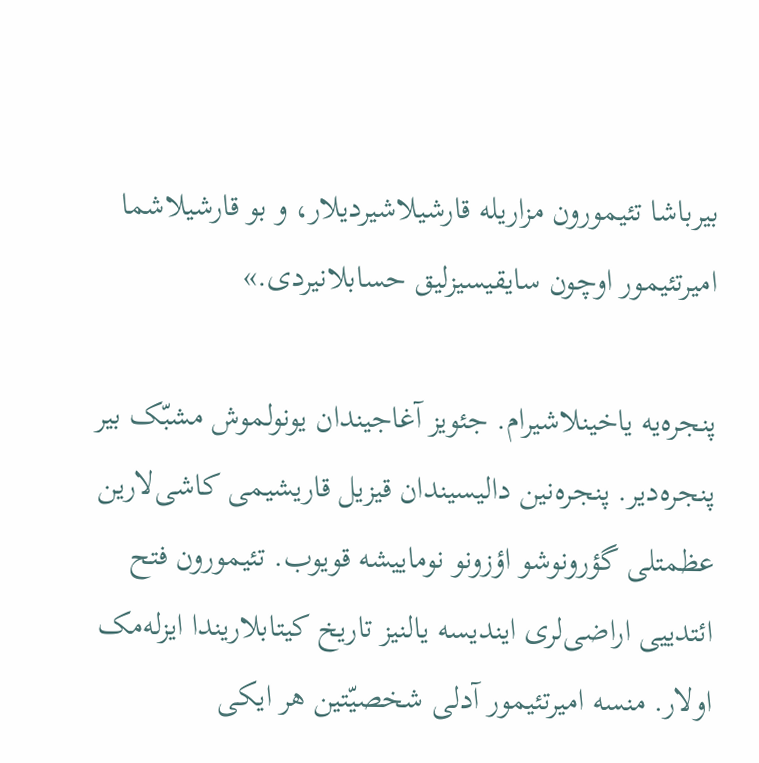بیرباشا تئیمورون مزاریله قارشیلاشیردیلار، و بو قارشیلاشما امیرتئیمور اوچون سایقیسیزلیق حسابلانیردی.»

پنجره‌یه یاخینلاشیرام. جئویز آغاجیندان یونولموش مشبّک بیر پنجره‌دیر. پنجره‌نین دالیسیندان قیزیل قاریشیمی کاشی‌لارین عظمتلی گؤرونوشو اؤزونو نوماییشه قویوب. تئیمورون فتح ائتدییی اراضی‌لری ایندیسه یالنیز تاریخ کیتابلاریندا ایزله‌مک اولار. منسه امیرتئیمور آدلی شخصیّتین هر ایکی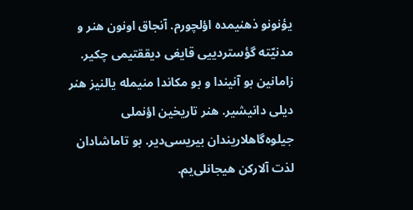یؤنونو ذهنیمده اؤلچورم. آنجاق اونون هنر و مدنیّته گؤستردییی قایغی دیققتیمی چکیر. زامانین بو آنیندا و بو مکاندا منیمله یالنیز هنر دیلی دانیشیر. هنر تاریخین اؤنملی جیلوه‌گاهلاریندان بیریسی‌دیر. بو تاماشادان لذت آلارکن هیجانلی‌یم.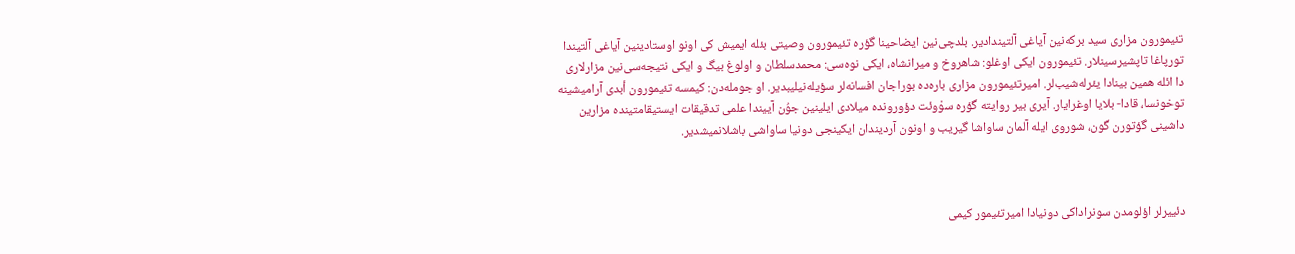تئیمورون مزاری سید برکه‌نین آیاغی آلتیندادیر. بلدچی‌نین ایضاحینا گؤره تئیمورون وصیتی بئله ایمیش کی اونو اوستادینین آیاغی آلتیندا تورپاغا تاپشیرسینلار. تئیمورون ایکی اوغلو: شاهروخ و میرانشاه، ایکی نوه‌سی: محمدسلطان و اولوغ بیگ و ایکی نتیجه‌سی‌نین مزارلاری دا ائله همین بینادا یئرله‌شیب‌لر. امیرتئیمورون مزاری باره‌ده بوراجان افسانه‌لر سؤیله‌نیلیبدیر. او جومله‌دن: کیمسه تئیمورون أبدی آرامیشینه توخونسا، قادا- بلایا اوغرایار. آیری بیر روایته گؤره سوْوئت دؤورونده میلادی ایلینین جوُن آییندا علمی تدقیقات ایستیقامتینده مزارین داشینی گؤتورن گون، شوروی ایله آلمان ساواشا گیریب و اونون آردیندان ایکینجی دونیا ساواشی باشلانمیشدیر.



دئییرلر اؤلومدن سونراداکی دونیادا امیرتئیمور کیمی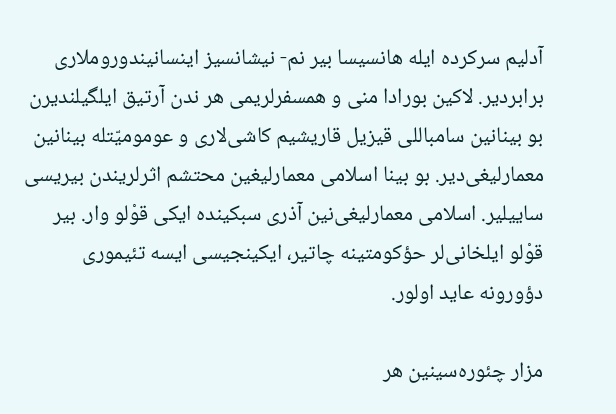آدلیم سرکرده ایله هانسیسا بیر نم- نیشانسیز اینسانیندوروملاری برابردیر. لاکین بورادا منی و همسفرلریمی هر ندن آرتیق ایلگیلندیرن بو بینانین سامباللی قیزیل قاریشیم کاشی‌لاری و عومومیّتله بینانین معمارلیغی‌دیر. بو بینا اسلامی معمارلیغین محتشم اثرلریندن بیریسی ساییلیر. اسلامی معمارلیغی‌نین آذری سبکینده ایکی قوْلو وار. بیر قوْلو ایلخانی‌لر حؤکومتینه چاتیر، ایکینجیسی ایسه تئیموری دؤورونه عاید اولور.

مزار چئوره‌سینین هر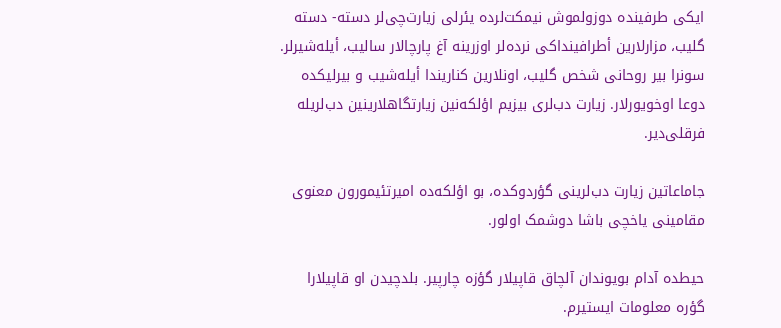ایکی طرفینده دوزولموش نیمکت‌لرده یئرلی زیارت‌چی‌لر دسته- دسته گلیب، مزارلارین أطرافینداکی نرده‌لر اوزرینه آغ پارچالار سالیب، أیله‌شیرلر. سونرا بیر روحانی شخص گلیب، اونلارین کناریندا أیله‌شیب و بیرلیکده دوعا اوخویورلار. زیارت‌ دب‌لری بیزیم اؤلکه‌نین زیارتگاهلارینین دب‌لریله فرقلی‌دیر.

جاماعاتین زیارت دب‌لرینی گؤردوکده، بو اؤلکه‌ده امیرتئیمورون معنوی مقامینی یاخچی باشا دوشمک اولور.

حیطده آدام بویوندان آلچاق قاپیلار گؤزه چارپیر. بلدچیدن او قاپیلارا گؤره معلومات ایستیرم.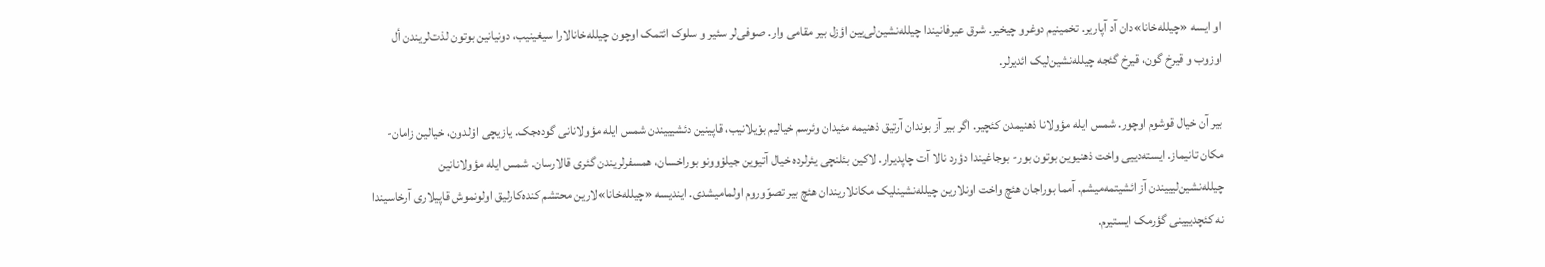او ایسه «چیلله‌خانا»دان آد آپاریر. تخمینیم دوغرو چیخیر. شرق عیرفانیندا چیلله‌نشین‌لی‌یین اؤزل بیر مقامی وار. صوفی‌لر سئیر و سلوک ائتمک اوچون چیلله‌خانالارا سیغینیب، دونیانین بوتون لذت‌لریندن أل اوزوب و قیرخ گون، قیرخ گئجه چیلله‌نشین‌لیک ائدیرلر.

بیر آن خیال قوشوم اوچور. شمس ایله مؤولانا‌ ذهنیمدن کئچیر. اگر بیر آز بوندان آرتیق ذهنیمه مئیدان وئرسم خیالیم بوْیلانیب، قاپینین دئشیییندن شمس ایله مؤولانانی گوده‌جک. یازیچی اوْلدون، خیالین زامان- مکان تانیماز. ایسته‌دییی واخت ذهنیوین بوتون بور- بوجاغیندا دؤرد نالا آت چاپدیرار. لاکین بئلنچی یئرلرده خیال آتیوین جیلوْوونو بوراخسان، همسفرلریندن گئری قالارسان. شمس ایله مؤولانا‌نین چیلله‌نشین‌لیییندن آز ائشیتمه‌میشم. آمما بوراجان هئچ واخت اونلارین چیلله‌نشینلیک مکانلاریندان هئچ بیر تصوّوروم اولمامیشدی. ایندیسه «چیلله‌‌خانا»لارین محتشم کنده‌کارلیق اولونموش قاپیلاری آرخاسیندا نه کئچدییینی گؤرمک ایستیرم.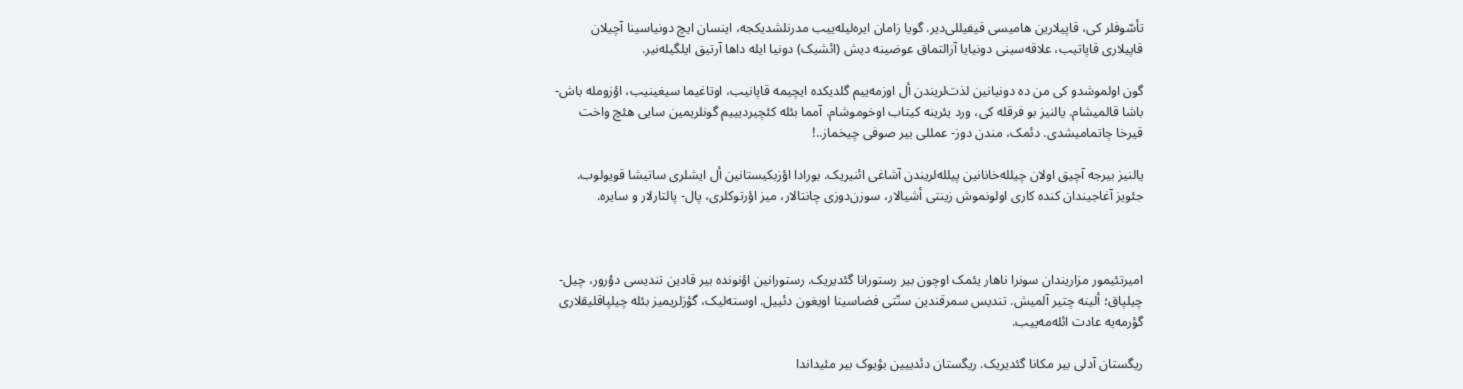تأسّوفلر کی، قاپیلارین هامیسی قیفیللی‌دیر. گویا زامان ایره‌لیله‌ییب مدرنلشدیکجه، اینسان ایچ دونیاسینا آچیلان قاپیلاری قاپاتیب، علاقه‌سینی دونیایا آزالتماق عوضینه دیش (ائشیک) دونیا ایله داها آرتیق ایلگیله‌نیر.

گون اولموشدو کی من ده دونیانین لذت‌لریندن أل اوزمه‌ییم گلدیکده ایچیمه قاپانیب، اوتاغیما سیغینیب، اؤزومله باش- باشا قالمیشام. یالنیز بو فرقله کی، ورد یئرینه کیتاب اوخوموشام. آمما بئله کئچیردیییم گونلریمین سایی هئچ واخت قیرخا چاتمامیشدی. دئمک، مندن دوز- عمللی بیر صوفی چیخماز..!

یالنیز بیرجه آچیق اولان چیلله‌‌خانا‌نین پیلله‌لریندن آشاغی ائنیریک. بورادا اؤزبکیستانین أل ایشلری ساتیشا قویولوب. جئویز آغاجیندان کنده کاری اولونموش زینتی أشیالار، سوزن‌دوزی چانتا‌لار، میز اؤرتوکلری، پال- پالتارلار و سایره.



امیرتئیمور مزاریندان سونرا ناهار یئمک اوچون بیر رستورانا گئدیریک. رستورانین اؤنونده بیر قادین تندیسی دوُرور، چیل- چیلپاق؛ ألینه چتیر آلمیش. تندیس سمرقندین سنّتی فضاسینا اویغون دئییل. اوسته‌لیک، گؤزلریمیز بئله چیلپاقلیقلاری گؤرمه‌یه عادت ائله‌مه‌ییب.

ریگستان آدلی بیر مکانا گئدیریک. ریگستان دئدییین بؤیوک بیر مئیداندا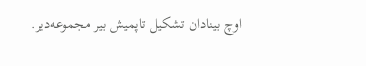اوچ بینادان تشکیل تاپمیش بیر مجموعه‌دیر.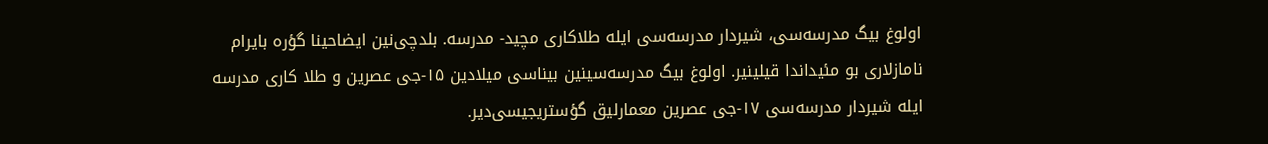اولوغ ‌بیگ مدرسه‌سی، شیردار مدرسه‌سی ایله طلاکاری مچید- مدرسه. بلدچی‌نین ایضاحینا گؤره بایرام نامازلاری بو مئیداندا قیلینیر. اولوغ بیگ مدرسه‌سینین بیناسی میلادین ۱۵-جی عصرین و طلا کاری مدرسه ایله شیردار مدرسه‌سی ۱۷-جی عصرین معمارلیق گؤستریجیسی‌دیر.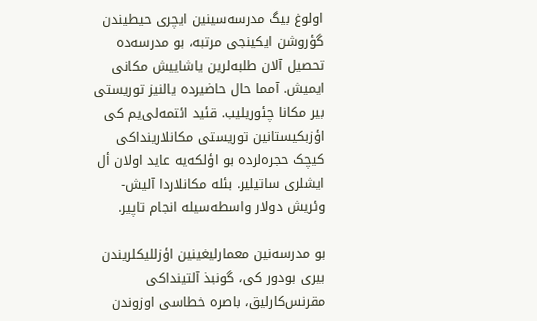اولوغ بیگ مدرسه‌سینین ایچری حیطیندن گؤروشن ایکینجی مرتبه، بو مدرسه‌ده تحصیل آلان طلبه‌لرین یاشاییش مکانی ایمیش. آمما حال حاضیرده یالنیز توریستی بیر مکانا چئوریلیب. قئید ائتمه‌لی‌یم کی اؤزبکیستانین توریستی مکانلارینداکی کیچک حجره‌لرده بو اؤلکه‌یه عاید اولان أل ایشلری ساتیلیر. بئله مکانلاردا آلیش- وئریش دولار واسطه‌سیله انجام تاپیر.

بو مدرسه‌نین معمارلیغینین اؤزللیکلریندن بیری بودور کی، گونبذ آلتینداکی مقرنس‌کارلیق، باصره خطاسی اوزوندن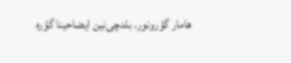هامار گؤرونور. بلدچی‌نین ایضاحینا گؤره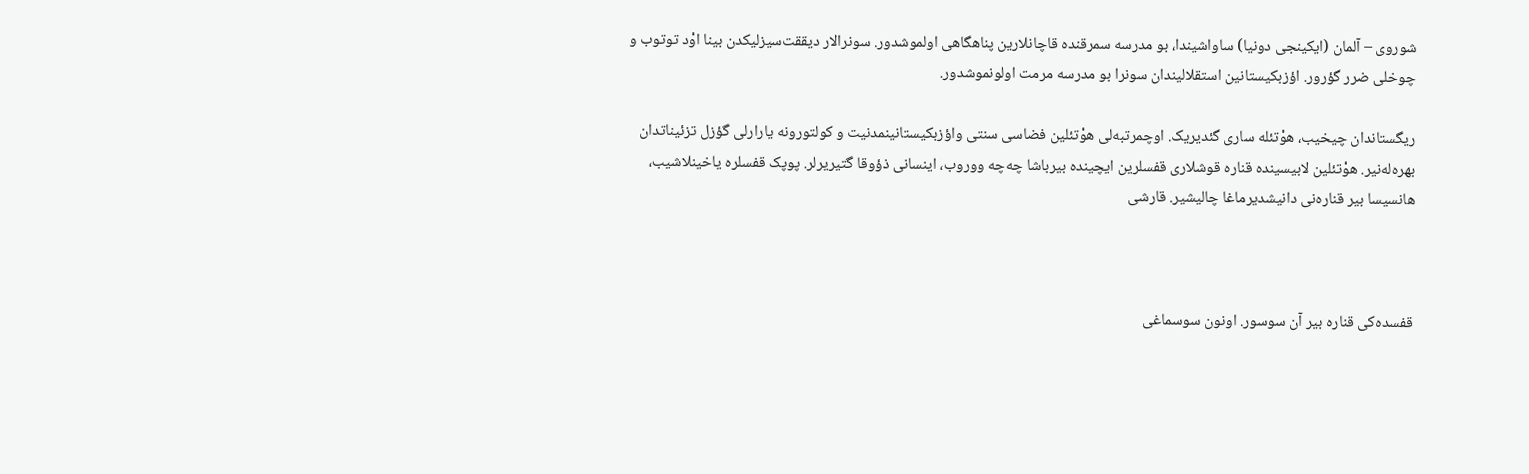شوروی – آلمان (ایکینجی دونیا) ساواشیندا، بو مدرسه سمرقنده قاچانلارین پناهگاهی اولموشدور. سونرالار دیققت‌سیزلیکدن بینا اوْد توتوب و چوخلی ضرر گؤرور. اؤزبکیستانین استقلالیندان سونرا بو مدرسه مرمت اولونموشدور.

ریگستاندان چیخیب، هوْتئله ساری گئدیریک. اوچمرتبه‌لی هوْتئلین فضاسی سنتی واؤزبکیستانینمدنیت و کولتورونه یارارلی گؤزل تزئیناتدان بهره‌له‌نیر. هوْتئلین لابیسینده قناره‌ قوشلاری قفسلرین ایچینده بیرباشا چه‌چه ووروب، اینسانی ذؤوقا گتیریرلر. پوپک قفسلره یاخینلاشیب، هانسیسا بیر قناره‌نی دانیشدیرماغا چالیشیر. قارشی



قفسده‌کی قناره بیر آن سوسور. اونون سوسماغی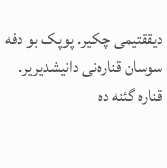دیققتیمی چکیر. پوپک بو دفه سوسان قناره‌نی دانیشدیریر. قناره گئنه ده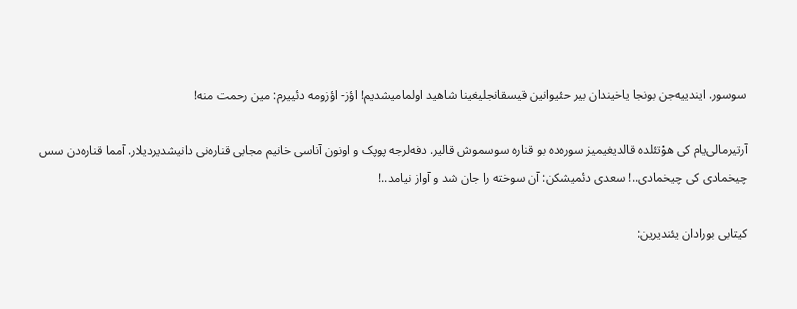سوسور. ایندییه‌جن بونجا یاخیندان بیر حئیوانین قیسقانجلیغینا شاهید اولمامیشدیم! اؤز- اؤزومه دئییرم: مین رحمت منه!

آرتیرمالی‌یام کی هوْتئلده قالدیغیمیز سوره‌ده بو قناره سوسموش قالیر. دفه‌لرجه پوپک و اونون آناسی خانیم مجابی قناره‌نی دانیشدیردیلار. آمما قناره‌دن سس چیخمادی کی چیخمادی..! سعدی دئمیشکن: آن ‌سوخته را جان شد و آواز نیامد..!

کیتابی بورادان یئندیرین: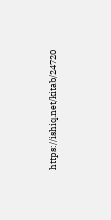https://ishiq.net/kitab/24720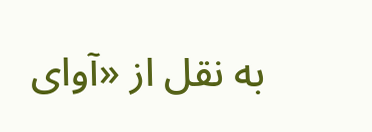به نقل از «آوای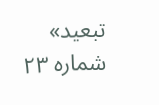تبعید» شماره ۲۳